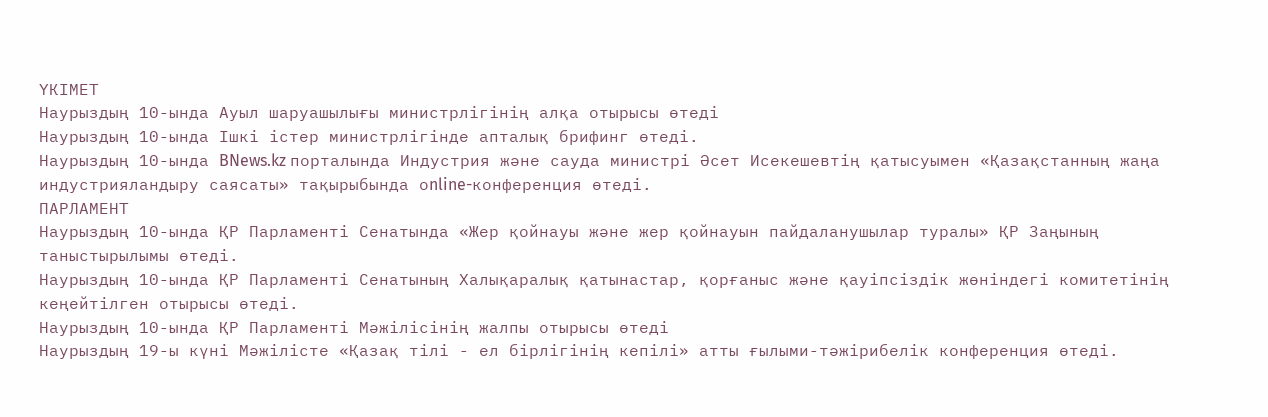ҮКІМЕТ
Наурыздың 10-ында Ауыл шаруашылығы министрлігінің алқа отырысы өтеді
Наурыздың 10-ында Ішкі істер министрлігінде апталық брифинг өтеді.
Наурыздың 10-ында BNews.kz порталында Индустрия және сауда министрі Әсет Исекешевтің қатысуымен «Қазақстанның жаңа индустрияландыру саясаты» тақырыбында оnline-конференция өтеді.
ПАРЛАМЕНТ
Наурыздың 10-ында ҚР Парламенті Сенатында «Жер қойнауы және жер қойнауын пайдаланушылар туралы» ҚР Заңының таныстырылымы өтеді.
Наурыздың 10-ында ҚР Парламенті Сенатының Халықаралық қатынастар, қорғаныс және қауіпсіздік жөніндегі комитетінің кеңейтілген отырысы өтеді.
Наурыздың 10-ында ҚР Парламенті Мәжілісінің жалпы отырысы өтеді
Наурыздың 19-ы күні Мәжілісте «Қазақ тілі - ел бірлігінің кепілі» атты ғылыми-тәжірибелік конференция өтеді.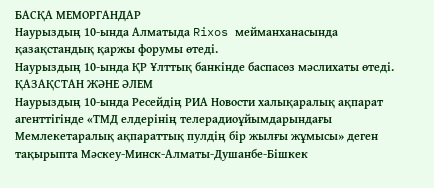БАСҚА МЕМОРГАНДАР
Наурыздың 10-ында Алматыда Rixos мейманханасында қазақстандық қаржы форумы өтеді.
Наурыздың 10-ында ҚР Ұлттық банкінде баспасөз мәслихаты өтеді.
ҚАЗАҚСТАН ЖӘНЕ ӘЛЕМ
Наурыздың 10-ында Ресейдің РИА Новости халықаралық ақпарат агенттігінде «ТМД елдерінің телерадиоұйымдарындағы Мемлекетаралық ақпараттық пулдің бір жылғы жұмысы» деген тақырыпта Мәскеу-Минск-Алматы-Душанбе-Бішкек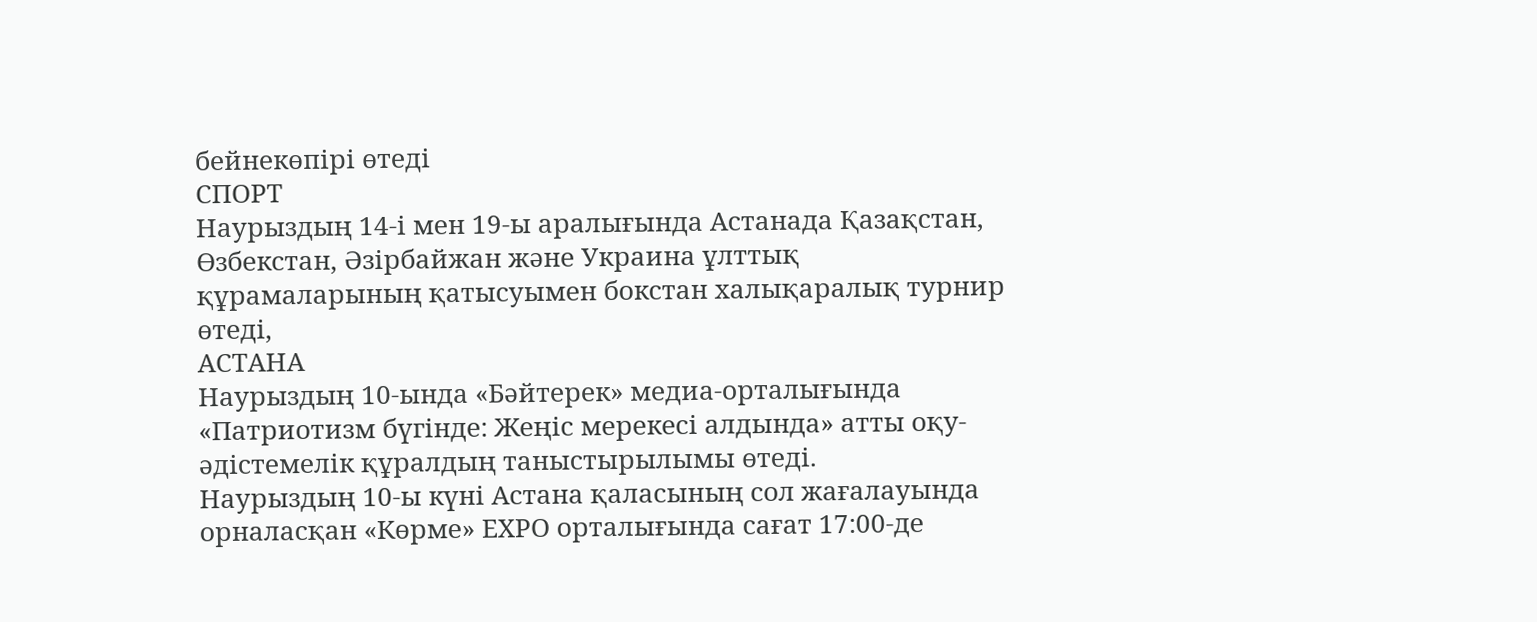бейнекөпірі өтеді
СПОРТ
Наурыздың 14-і мен 19-ы аралығында Астанада Қазақстан, Өзбекстан, Әзірбайжан және Украина ұлттық құрамаларының қатысуымен бокстан халықаралық турнир өтеді,
АСТАНА
Наурыздың 10-ында «Бәйтерек» медиа-орталығында «Патриотизм бүгінде: Жеңіс мерекесі алдында» атты оқу-әдістемелік құралдың таныстырылымы өтеді.
Наурыздың 10-ы күні Астана қаласының сол жағалауында орналасқан «Көрме» ЕХРО орталығында сағат 17:00-де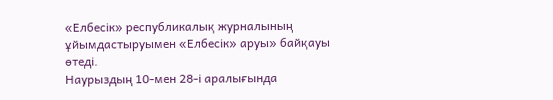«Елбесік» республикалық журналының ұйымдастыруымен «Елбесік» аруы» байқауы өтеді.
Наурыздың 10-мен 28-і аралығында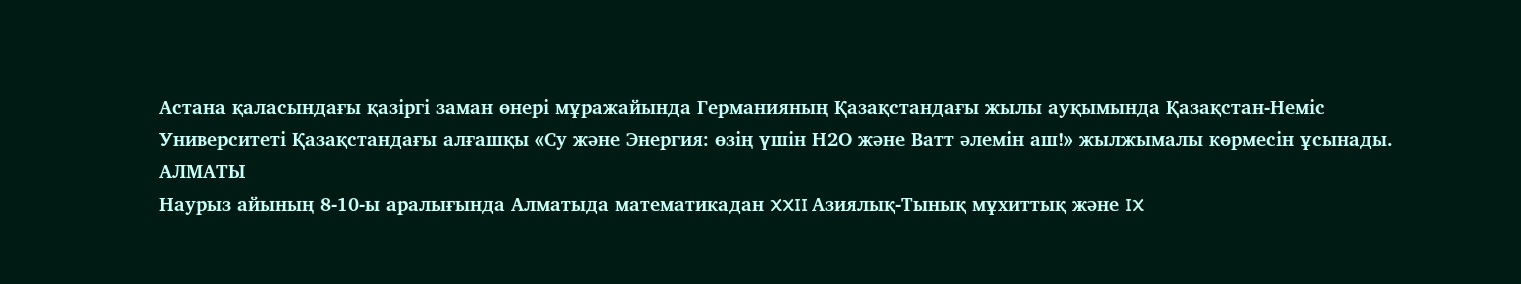Астана қаласындағы қазіргі заман өнері мұражайында Германияның Қазақстандағы жылы ауқымында Қазақстан-Неміс Университеті Қазақстандағы алғашқы «Су және Энергия: өзің үшін Н2О және Ватт әлемін аш!» жылжымалы көрмесін ұсынады.
АЛМАТЫ
Наурыз айының 8-10-ы аралығында Алматыда математикадан XXII Азиялық-Тынық мұхиттық және IX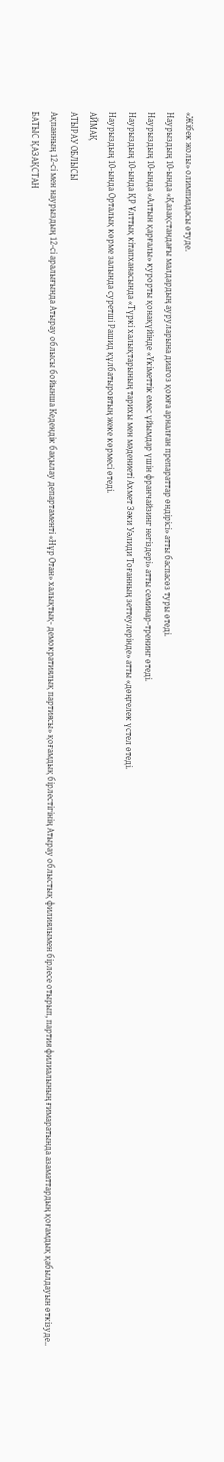«Жібек жолы» олимпиадасы өтуде.
Наурыздың 10-ында «Қазақстандағы малдардың ауруларына диагоз қоюға арналған препараттар өндірісі» атты баспасөз туры өтеді.
Наурыздың 10-ында «Алтын қарғалы» курорты қонақүйінде «Үкіметтік емес ұйымдар үшін франчайзинг негіздері» атты семинар-тренинг өтеді.
Наурыздың 10-ында ҚР Ұлттық кітапханасында «Түркі халықтарының тарихы мен мәдениеті Ахмет Зәки Уәлиди Тоғанның зеттеулерінде» атты «дөңгелек үстел өтеді.
Наурыздың 10-ында Орталық көрме залында суретші Рашид құлбатыровтың жеке көрмесі өтеді.
АЙМАҚ
АТЫРАУ ОБЛЫСЫ
Ақпанның 12-сі мен наурыздың 12-сі аралығында Атырау облысы бойынша Кедендік бақылау департаменті «Нұр Отан» халықтық- демократиялық партиясы» қоғамдық бірлестігінің Атырау облыстық филиялымен бірлесе отырып, партия филиалының ғимаратында азаматтардың қоғамдық қабылдауын өткізуде..
БАТЫС ҚАЗАҚСТАН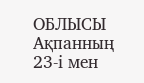ОБЛЫСЫ
Ақпанның 23-і мен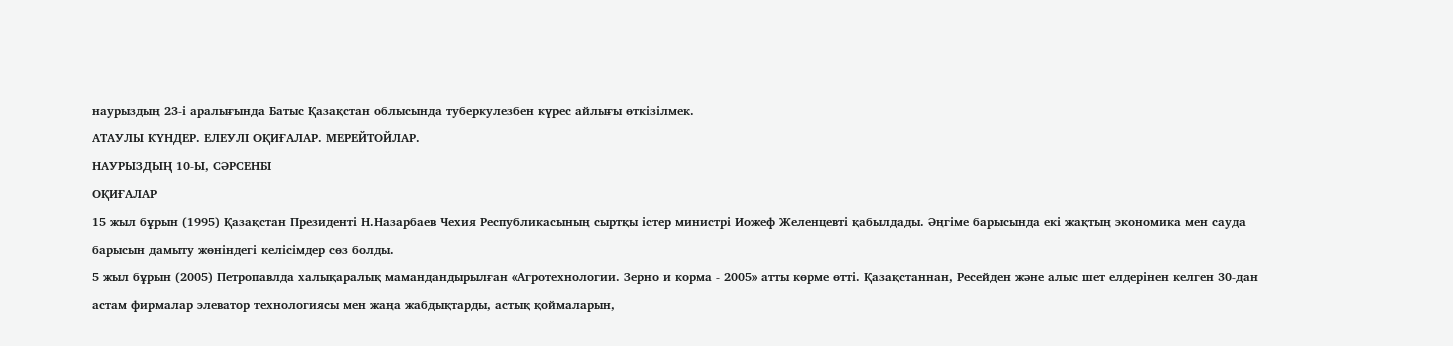наурыздың 23-і аралығында Батыс Қазақстан облысында туберкулезбен күрес айлығы өткізілмек.
АТАУЛЫ КҮНДЕР. ЕЛЕУЛІ ОҚИҒАЛАР. МЕРЕЙТОЙЛАР.
НАУРЫЗДЫҢ 10-Ы, СӘРСЕНБІ
ОҚИҒАЛАР
15 жыл бұрын (1995) Қазақстан Президенті Н.Назарбаев Чехия Республикасының сыртқы істер министрі Иожеф Желенцевті қабылдады. Әңгіме барысында екі жақтың экономика мен сауда барысын дамыту жөніндегі келісімдер сөз болды.
5 жыл бұрын (2005) Петропавлда халықаралық мамандандырылған «Агротехнологии. Зерно и корма - 2005» атты көрме өтті. Қазақстаннан, Ресейден және алыс шет елдерінен келген 30-дан астам фирмалар элеватор технологиясы мен жаңа жабдықтарды, астық қоймаларын,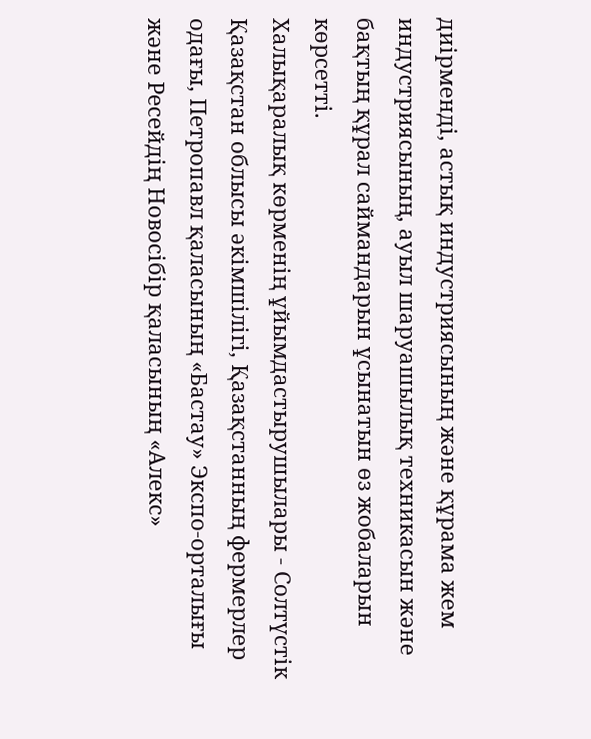диірменді, астық индустриясының және құрама жем индустриясының, ауыл шаруашылық техникасын және бақтың құрал саймандарын ұсынатын өз жобаларын көрсетті.
Халықаралық көрменің ұйымдастырушылары - Солтүстік Қазақстан облысы әкімшілігі, Қазақстанның фермерлер одағы, Петропавл қаласының «Бастау» Экспо-орталығы және Ресейдің Новосібір қаласының «Алекс»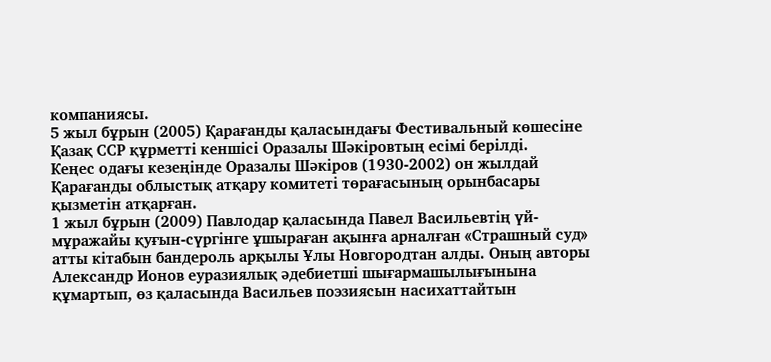компаниясы.
5 жыл бұрын (2005) Қарағанды қаласындағы Фестивальный көшесіне Қазақ ССР құрметті кеншісі Оразалы Шәкіровтың есімі берілді.
Кеңес одағы кезеңінде Оразалы Шәкіров (1930-2002) он жылдай Қарағанды облыстық атқару комитеті төрағасының орынбасары қызметін атқарған.
1 жыл бұрын (2009) Павлодар қаласында Павел Васильевтің үй-мұражайы қуғын-сүргінге ұшыраған ақынға арналған «Страшный суд» атты кітабын бандероль арқылы Ұлы Новгородтан алды. Оның авторы Александр Ионов еуразиялық әдебиетші шығармашылығынына құмартып, өз қаласында Васильев поэзиясын насихаттайтын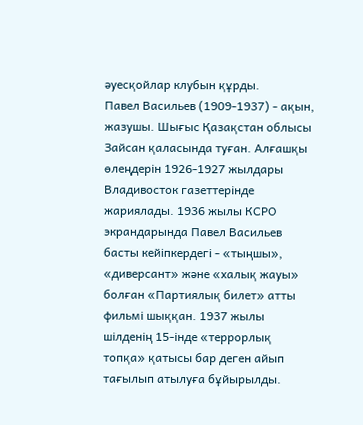әуесқойлар клубын құрды.
Павел Васильев (1909-1937) - ақын, жазушы. Шығыс Қазақстан облысы Зайсан қаласында туған. Алғашқы өлеңдерін 1926-1927 жылдары Владивосток газеттерінде жариялады. 1936 жылы КСРО экрандарында Павел Васильев басты кейіпкердегі - «тыңшы», «диверсант» және «халық жауы» болған «Партиялық билет» атты фильмі шыққан. 1937 жылы шілденің 15-інде «террорлық топқа» қатысы бар деген айып тағылып атылуға бұйырылды.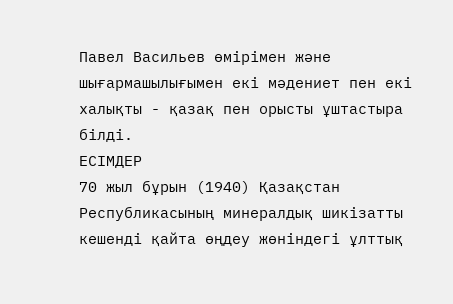Павел Васильев өмірімен және шығармашылығымен екі мәдениет пен екі халықты - қазақ пен орысты ұштастыра білді.
ЕСІМДЕР
70 жыл бұрын (1940) Қазақстан Республикасының минералдық шикiзатты кешендi қайта өңдеу жөнiндегi ұлттық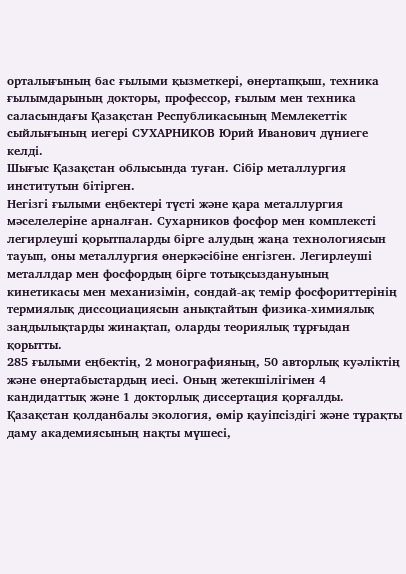орталығының бас ғылыми қызметкері, өнертапқыш, техника ғылымдарының докторы, профессор, ғылым мен техника саласындағы Қазақстан Республикасының Мемлекеттік сыйлығының иегері СУХАРНИКОВ Юрий Иванович дүниеге келді.
Шығыс Қазақстан облысында туған. Сібір металлургия институтын бітірген.
Негізгі ғылыми еңбектері түсті және қара металлургия мәселелеріне арналған. Сухарников фосфор мен комплексті легирлеуші қорытпаларды бірге алудың жаңа технологиясын тауып, оны металлургия өнеркәсібіне енгізген. Легирлеуші металлдар мен фосфордың бірге тотықсыздануының кинетикасы мен механизімін, сондай-ақ темір фосфориттерінің термиялық диссоциациясын анықтайтын физика-химиялық заңдылықтарды жинақтап, оларды теориялық тұрғыдан қорытты.
285 ғылыми еңбектің, 2 монографияның, 50 авторлық куәліктің және өнертабыстардың иесі. Оның жетекшілігімен 4 кандидаттық және 1 докторлық диссертация қорғалды.
Қазақстан қолданбалы экология, өмір қауіпсіздігі және тұрақты даму академиясының нақты мүшесі,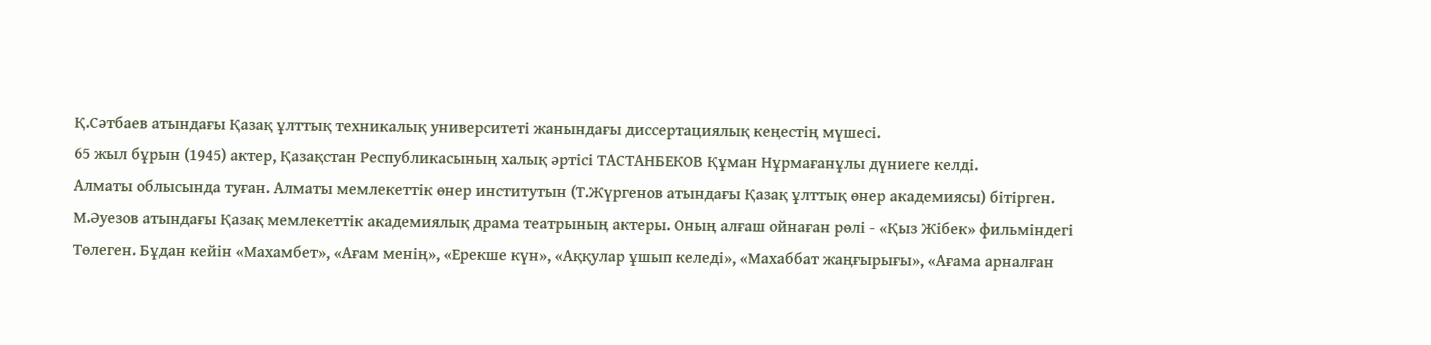Қ.Сәтбаев атындағы Қазақ ұлттық техникалық университеті жанындағы диссертациялық кеңестің мүшесі.
65 жыл бұрын (1945) актер, Қазақстан Республикасының халық әртісі ТАСТАНБЕКОВ Құман Нұрмағанұлы дүниеге келді.
Алматы облысында туған. Алматы мемлекеттік өнер институтын (Т.Жүргенов атындағы Қазақ ұлттық өнер академиясы) бітірген.
М.Әуезов атындағы Қазақ мемлекеттік академиялық драма театрының актеры. Оның алғаш ойнаған рөлі - «Қыз Жібек» фильміндегі Төлеген. Бұдан кейін «Махамбет», «Ағам менің», «Ерекше күн», «Аққулар ұшып келеді», «Махаббат жаңғырығы», «Ағама арналған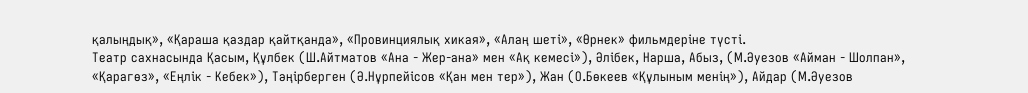қалыңдық», «Қараша қаздар қайтқанда», «Провинциялық хикая», «Алаң шеті», «Өрнек» фильмдеріне түсті.
Театр сахнасында Қасым, Құлбек (Ш.Айтматов «Ана - Жер-ана» мен «Ақ кемесі»), Әлібек, Нарша, Абыз, (М.Әуезов «Айман - Шолпан», «Қарагөз», «Еңлік - Кебек»), Тәңірберген (Ә.Нұрпейісов «Қан мен тер»), Жан (О.Бөкеев «Құлыным менің»), Айдар (М.Әуезов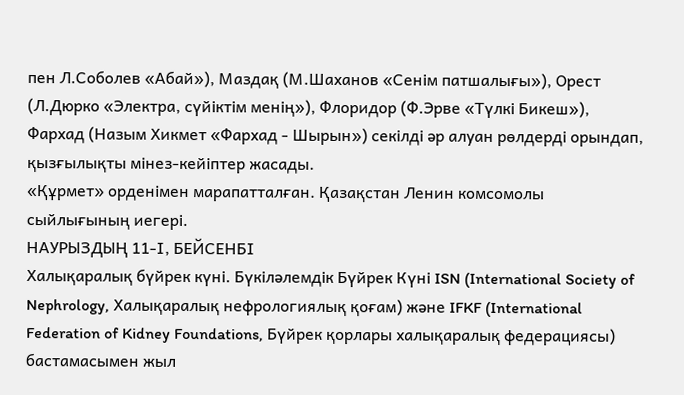пен Л.Соболев «Абай»), Маздақ (М.Шаханов «Сенім патшалығы»), Орест (Л.Дюрко «Электра, сүйіктім менің»), Флоридор (Ф.Эрве «Түлкі Бикеш»), Фархад (Назым Хикмет «Фархад - Шырын») секілді әр алуан рөлдерді орындап, қызғылықты мінез-кейіптер жасады.
«Құрмет» орденімен марапатталған. Қазақстан Ленин комсомолы сыйлығының иегері.
НАУРЫЗДЫҢ 11-І, БЕЙСЕНБІ
Халықаралық бүйрек күні. Бүкіләлемдік Бүйрек Күні ISN (International Society of Nephrology, Халықаралық нефрологиялық қоғам) және IFKF (International Federation of Kidney Foundations, Бүйрек қорлары халықаралық федерациясы) бастамасымен жыл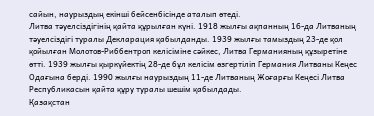сайын, наурыздың екінші бейсенбісінде аталып өтеді.
Литва тәуелсіздігінің қайта құрылған күні. 1918 жылғы ақпанның 16-да Литваның тәуелсіздігі туралы Декларация қабылданды. 1939 жылғы тамыздың 23-де қол қойылған Молотов-Риббентроп келісіміне сәйкес, Литва Германияның құзыретіне өтті. 1939 жылғы қыркүйектің 28-де бұл келісім өзгертіліп Германия Литваны Кеңес Одағына берді. 1990 жылғы наурыздың 11-де Литваның Жоғарғы Кеңесі Литва Республикасын қайта құру туралы шешім қабылдады.
Қазақстан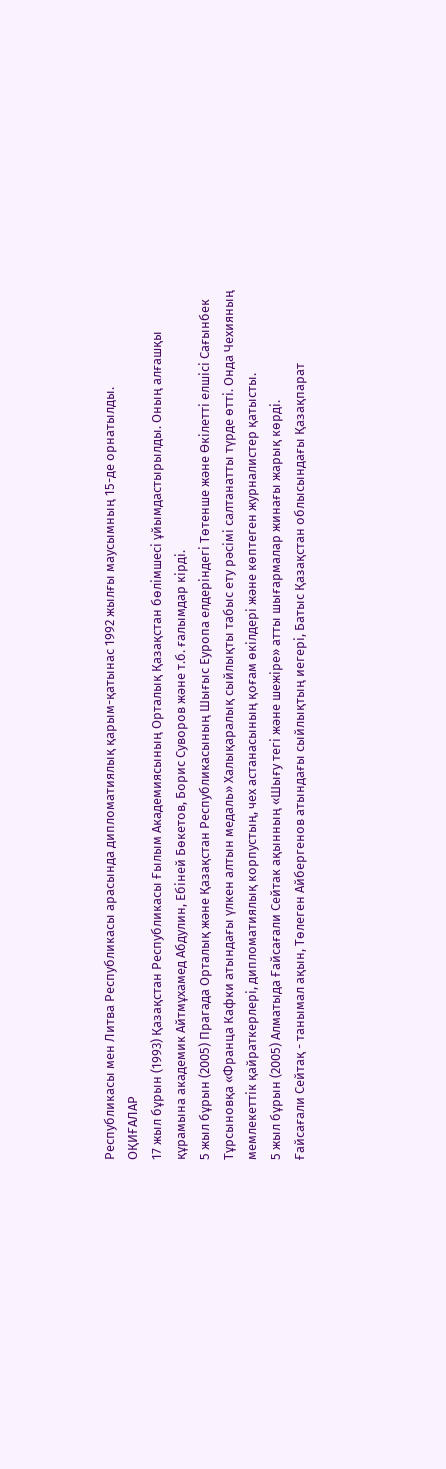Республикасы мен Литва Республикасы арасында дипломатиялық қарым-қатынас 1992 жылғы маусымның 15-де орнатылды.
ОҚИҒАЛАР
17 жыл бұрын (1993) Қазақстан Республикасы Ғылым Академиясының Орталық Қазақстан бөлімшесі ұйымдастырылды. Оның алғашқы құрамына академик Айтмұхамед Абдулин, Ебіней Бөкетов, Борис Суворов және т.б. ғалымдар кірді.
5 жыл бұрын (2005) Прагада Орталық және Қазақстан Республикасының Шығыс Еуропа елдеріндегі Төтенше және Өкілетті елшісі Сағынбек Тұрсыновқа «Франца Кафки атындағы үлкен алтын медаль» Халықаралық сыйлықты табыс ету рәсімі салтанатты түрде өтті. Онда Чехияның мемлекеттік қайраткерлері, дипломатиялық корпустың, чех астанасының қоғам өкілдері және көптеген журналистер қатысты.
5 жыл бұрын (2005) Алматыда Ғайсағали Сейтак ақынның «Шығу тегі және шежіре» атты шығармалар жинағы жарық көрді.
Ғайсағали Сейтақ - танымал ақын, Төлеген Айбергенов атындағы сыйлықтың иегері, Батыс Қазақстан облысындағы Қазақпарат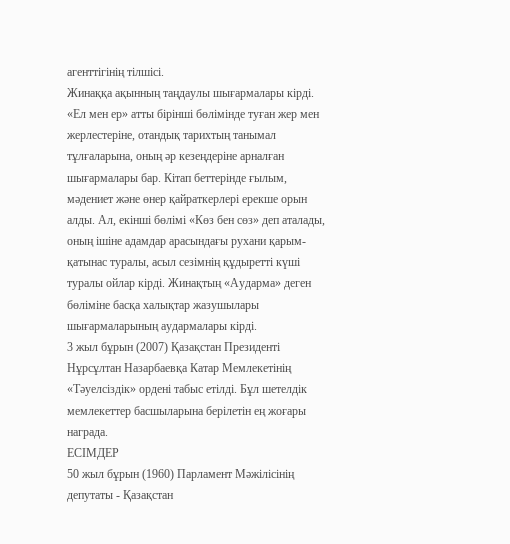агенттігінің тілшісі.
Жинаққа ақынның таңдаулы шығармалары кірді. «Ел мен ер» атты бірінші бөлімінде туған жер мен жерлестеріне, отандық тарихтың танымал тұлғаларына, оның әр кезеңдеріне арналған шығармалары бар. Кітап беттерінде ғылым, мәдениет және өнер қайраткерлері ерекше орын алды. Ал, екінші бөлімі «Көз бен сөз» деп аталады, оның ішіне адамдар арасындағы рухани қарым-қатынас туралы, асыл сезімнің құдыретті күші туралы ойлар кірді. Жинақтың «Аударма» деген бөліміне басқа халықтар жазушылары шығармаларының аудармалары кірді.
3 жыл бұрын (2007) Қазақстан Президенті Нұрсұлтан Назарбаевқа Катар Мемлекетінің «Тәуелсіздік» ордені табыс етілді. Бұл шетелдік мемлекеттер басшыларына берілетін ең жоғары награда.
ЕСІМДЕР
50 жыл бұрын (1960) Парламент Мәжілісінің депутаты - Қазақстан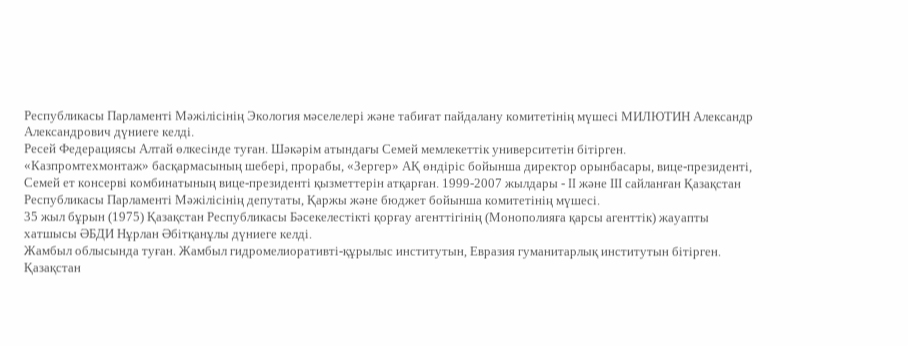Республикасы Парламенті Мәжілісінің Экология мәселелері және табиғат пайдалану комитетінің мүшесі МИЛЮТИН Александр Александрович дүниеге келді.
Ресей Федерациясы Алтай өлкесінде туған. Шәкәрім атындағы Семей мемлекеттік университетін бітірген.
«Казпромтехмонтаж» басқармасының шебері, прорабы, «Зергер» АҚ өндіріс бойынша директор орынбасары, вице-президенті, Семей ет консерві комбинатының вице-президенті қызметтерін атқарған. 1999-2007 жылдары - II және ІІІ сайланған Қазақстан Республикасы Парламенті Мәжілісінің депутаты, Қаржы және бюджет бойынша комитетінің мүшесі.
35 жыл бұрын (1975) Қазақстан Республикасы Бәсекелестікті қорғау агенттігінің (Монополияға қарсы агенттік) жауапты хатшысы ӘБДИ Нұрлан Әбітқанұлы дүниеге келді.
Жамбыл облысында туған. Жамбыл гидромелиоративті-құрылыс институтын, Евразия гуманитарлық институтын бітірген.
Қазақстан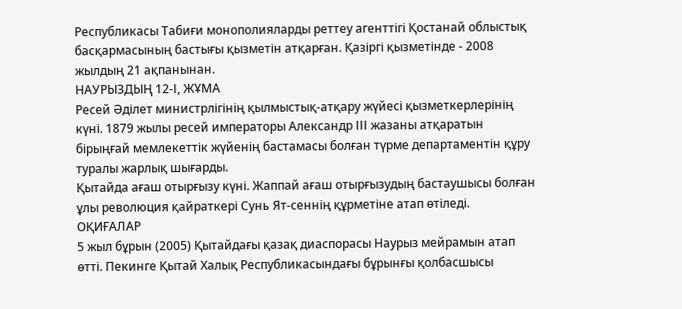Республикасы Табиғи монополияларды реттеу агенттігі Қостанай облыстық басқармасының бастығы қызметін атқарған. Қазіргі қызметінде - 2008 жылдың 21 ақпанынан.
НАУРЫЗДЫҢ 12-І, ЖҰМА
Ресей Әділет министрлігінің қылмыстық-атқару жүйесі қызметкерлерінің күні. 1879 жылы ресей императоры Александр ІІІ жазаны атқаратын бірыңғай мемлекеттік жүйенің бастамасы болған түрме департаментін құру туралы жарлық шығарды.
Қытайда ағаш отырғызу күні. Жаппай ағаш отырғызудың бастаушысы болған ұлы революция қайраткері Сунь Ят-сеннің құрметіне атап өтіледі.
ОҚИҒАЛАР
5 жыл бұрын (2005) Қытайдағы қазақ диаспорасы Наурыз мейрамын атап өтті. Пекинге Қытай Халық Республикасындағы бұрынғы қолбасшысы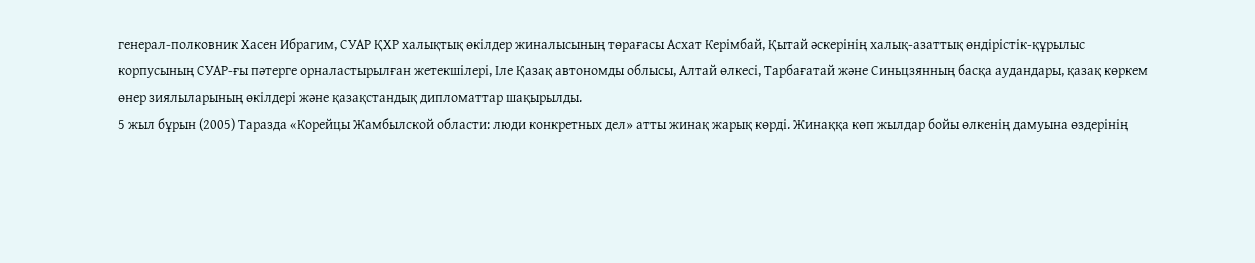генерал-полковник Хасен Ибрагим, СУАР ҚХР халықтық өкілдер жиналысының төрағасы Асхат Керімбай, Қытай әскерiнiң халық-азаттық өндiрiстiк-құрылыс корпусының СУАР-ғы пәтерге орналастырылған жетекшiлерi, Іле Қазақ автономды облысы, Алтай өлкесі, Тарбағатай және Синьцзянның басқа аудандары, қазақ көркем өнер зиялыларының өкiлдерi және қазақстандық дипломаттар шақырылды.
5 жыл бұрын (2005) Таразда «Корейцы Жамбылской области: люди конкретных дел» атты жинақ жарық көрді. Жинаққа көп жылдар бойы өлкенiң дамуына өздерінің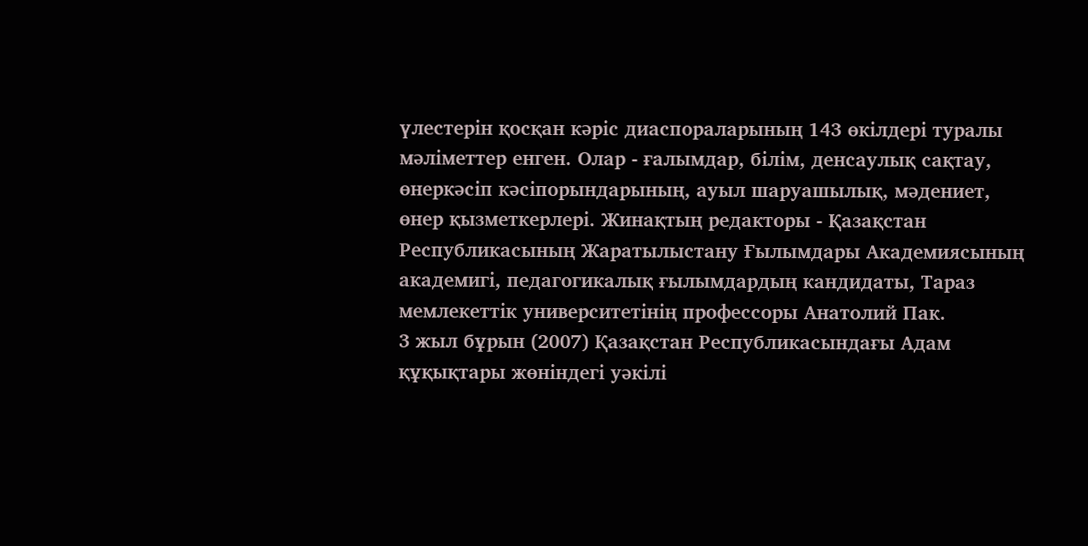үлестерін қосқан кәрiс диаспораларының 143 өкiлдерi туралы мәлiметтер енген. Олар - ғалымдар, бiлiм, денсаулық сақтау, өнеркәсiп кәсiпорындарының, ауыл шаруашылық, мәдениет, өнер қызметкерлерi. Жинақтың редакторы - Қазақстан Республикасының Жаратылыстану Ғылымдары Академиясының академигi, педагогикалық ғылымдардың кандидаты, Тараз мемлекеттiк университетiнiң профессоры Анатолий Пак.
3 жыл бұрын (2007) Қазақстан Республикасындағы Адам құқықтары жөніндегі уәкілі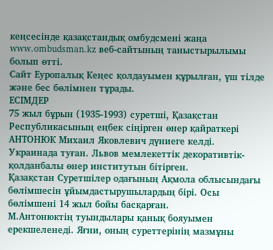кеңсесінде қазақстандық омбудсмені жаңа www.ombudsman.kz веб-сайтының таныстырылымы болып өтті.
Сайт Еуропалық Кеңес қолдауымен құрылған, үш тілде және бес бөлімнен тұрады.
ЕСІМДЕР
75 жыл бұрын (1935-1993) суретші, Қазақстан Республикасының еңбек сіңірген өнер қайраткері АНТОНЮК Михаил Яковлевич дүниеге келді.
Украинада туған. Львов мемлекеттік декоративтік-қолданбалы өнер институтын бітірген.
Қазақстан Суретшілер одағының Ақмола облысындағы бөлімшесін ұйымдастырушылардың бірі. Осы бөлімшені 14 жыл бойы басқарған.
М.Антонюктің туындылары қанық бояуымен ерекшеленеді. Яғни, оның суреттерінің мазмұны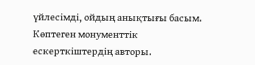үйлесімді, ойдың анықтығы басым. Көптеген монументтік ескерткіштердің авторы.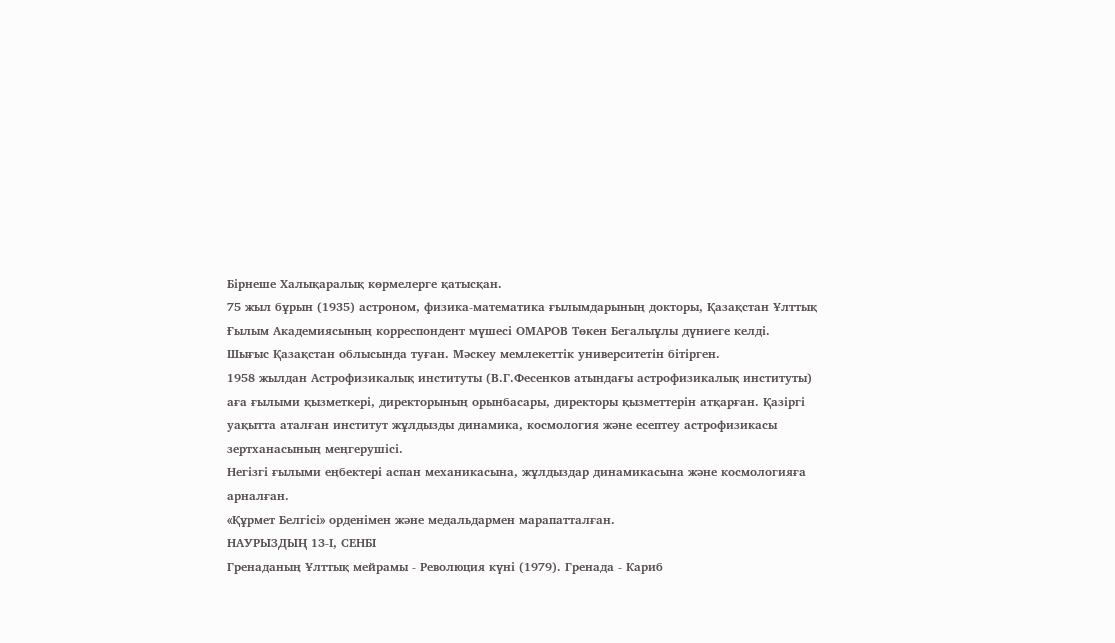Бірнеше Халықаралық көрмелерге қатысқан.
75 жыл бұрын (1935) астроном, физика-математика ғылымдарының докторы, Қазақстан Ұлттық Ғылым Академиясының корреспондент мүшесі ОМАРОВ Төкен Бегалыұлы дүниеге келді.
Шығыс Қазақстан облысында туған. Мәскеу мемлекеттік университетін бітірген.
1958 жылдан Астрофизикалық институты (В.Г.Фесенков атындағы астрофизикалық институты) аға ғылыми қызметкері, директорының орынбасары, директоры қызметтерін атқарған. Қазіргі уақытта аталған институт жұлдызды динамика, космология және есептеу астрофизикасы зертханасының меңгерушісі.
Негізгі ғылыми еңбектері аспан механикасына, жұлдыздар динамикасына және космологияға арналған.
«Құрмет Белгісі» орденімен және медальдармен марапатталған.
НАУРЫЗДЫҢ 13-І, СЕНБІ
Гренаданың Ұлттық мейрамы - Революция күні (1979). Гренада - Кариб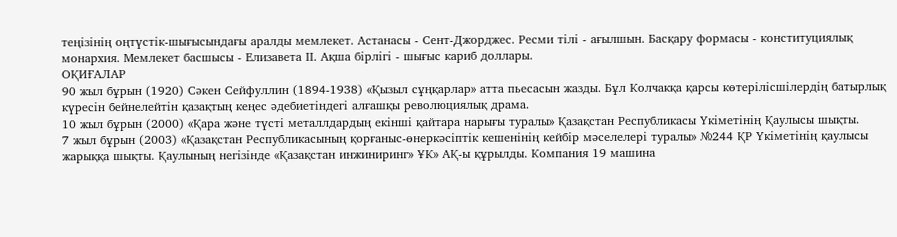теңізінің оңтүстік-шығысындағы аралды мемлекет. Астанасы - Сент-Джорджес. Ресми тілі - ағылшын. Басқару формасы - конституциялық монархия. Мемлекет басшысы - Елизавета ІІ. Ақша бірлігі - шығыс кариб доллары.
ОҚИҒАЛАР
90 жыл бұрын (1920) Сәкен Сейфуллин (1894-1938) «Қызыл сұңқарлар» атта пьесасын жазды. Бұл Колчакқа қарсы көтерілісшілердің батырлық күресін бейнелейтін қазақтың кеңес әдебиетіндегі алғашқы революциялық драма.
10 жыл бұрын (2000) «Қара және түстi металлдардың екiншi қайтара нарығы туралы» Қазақстан Республикасы Үкiметiнiң Қаулысы шықты.
7 жыл бұрын (2003) «Қазақстан Республикасының қорғаныс-өнеркәсіптік кешенінің кейбір мәселелері туралы» №244 ҚР Үкіметінің қаулысы жарыққа шықты. Қаулының негізінде «Қазақстан инжиниринг» ҰК» АҚ-ы құрылды. Компания 19 машина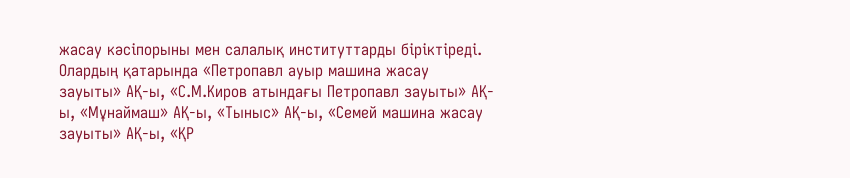жасау кәсіпорыны мен салалық институттарды біріктіреді. Олардың қатарында «Петропавл ауыр машина жасау зауыты» АҚ-ы, «С.М.Киров атындағы Петропавл зауыты» АҚ-ы, «Мұнаймаш» АҚ-ы, «Тыныс» АҚ-ы, «Семей машина жасау зауыты» АҚ-ы, «ҚР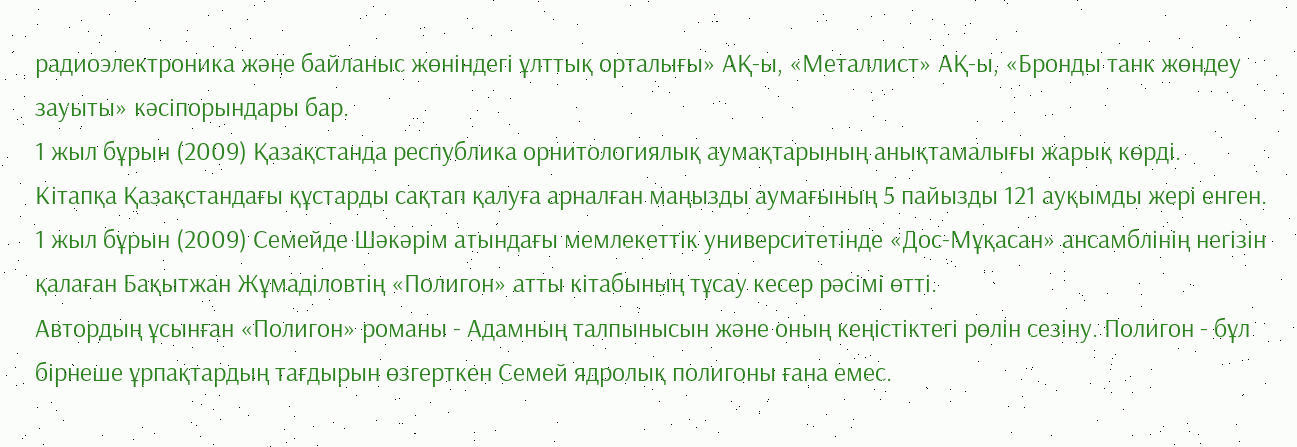радиоэлектроника және байланыс жөніндегі ұлттық орталығы» АҚ-ы, «Металлист» АҚ-ы, «Бронды танк жөндеу зауыты» кәсіпорындары бар.
1 жыл бұрын (2009) Қазақстанда республика орнитологиялық аумақтарының анықтамалығы жарық көрді.
Кітапқа Қазақстандағы құстарды сақтап қалуға арналған маңызды аумағының 5 пайызды 121 ауқымды жері енген.
1 жыл бұрын (2009) Семейде Шәкәрім атындағы мемлекеттік университетінде «Дос-Мұқасан» ансамблінің негізін қалаған Бақытжан Жұмаділовтің «Полигон» атты кітабының тұсау кесер рәсімі өтті.
Автордың ұсынған «Полигон» романы - Адамның талпынысын және оның кеңістіктегі рөлін сезіну. Полигон - бұл бірнеше ұрпақтардың тағдырын өзгерткен Семей ядролық полигоны ғана емес.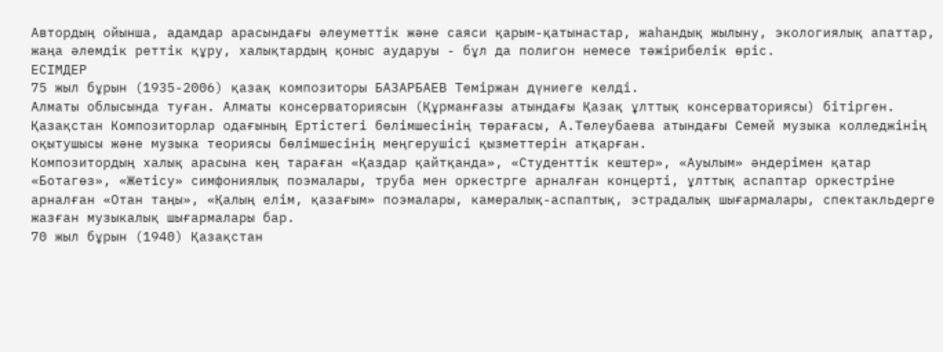Автордың ойынша, адамдар арасындағы әлеуметтік және саяси қарым-қатынастар, жаһандық жылыну, экологиялық апаттар, жаңа әлемдік реттік құру, халықтардың қоныс аударуы - бұл да полигон немесе тәжірибелік өріс.
ЕСІМДЕР
75 жыл бұрын (1935-2006) қазақ композиторы БАЗАРБАЕВ Теміржан дүниеге келді.
Алматы облысында туған. Алматы консерваториясын (Құрманғазы атындағы Қазақ ұлттық консерваториясы) бітірген.
Қазақстан Композиторлар одағының Ертістегі бөлімшесінің төрағасы, А.Төлеубаева атындағы Семей музыка колледжінің оқытушысы және музыка теориясы бөлімшесінің меңгерушісі қызметтерін атқарған.
Композитордың халық арасына кең тараған «Қаздар қайтқанда», «Студенттік кештер», «Ауылым» әндерімен қатар «Ботагөз», «Жетісу» симфониялық поэмалары, труба мен оркестрге арналған концерті, ұлттық аспаптар оркестріне арналған «Отан таңы», «Қалың елім, қазағым» поэмалары, камералық-аспаптық, эстрадалық шығармалары, спектакльдерге жазған музыкалық шығармалары бар.
70 жыл бұрын (1940) Қазақстан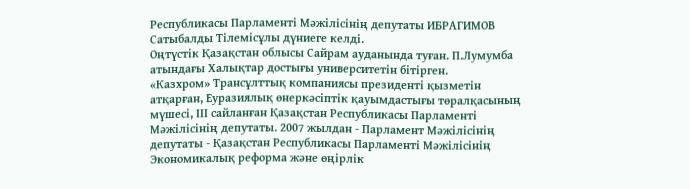Республикасы Парламенті Мәжілісінің депутаты ИБРАГИМОВ Сатыбалды Тілемісұлы дүниеге келді.
Оңтүстік Қазақстан облысы Сайрам ауданында туған. П.Лумумба атындағы Халықтар достығы университетін бітірген.
«Казхром» Трансұлттық компаниясы президенті қызметін атқарған, Еуразиялық өнеркәсіптік қауымдастығы төралқасының мүшесі, ІІІ сайланған Қазақстан Республикасы Парламенті Мәжілісінің депутаты. 2007 жылдан - Парламент Мәжілісінің депутаты - Қазақстан Республикасы Парламенті Мәжілісінің Экономикалық реформа және өңірлік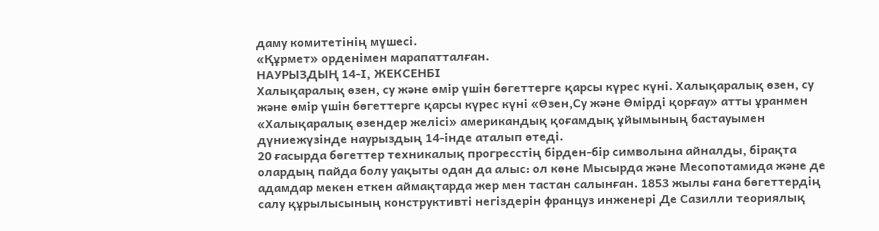даму комитетінің мүшесі.
«Құрмет» орденімен марапатталған.
НАУРЫЗДЫҢ 14-І, ЖЕКСЕНБІ
Халықаралық өзен, су және өмір үшін бөгеттерге қарсы күрес күні. Халықаралық өзен, су және өмір үшін бөгеттерге қарсы күрес күні «Өзен,Су және Өмірді қорғау» атты ұранмен «Халықаралық өзендер желісі» американдық қоғамдық ұйымының бастауымен дүниежүзінде наурыздың 14-інде аталып өтеді.
20 ғасырда бөгеттер техникалық прогресстің бірден-бір символына айналды, бірақта олардың пайда болу уақыты одан да алыс: ол көне Мысырда және Месопотамида және де адамдар мекен еткен аймақтарда жер мен тастан салынған. 1853 жылы ғана бөгеттердің салу құрылысының конструктивті негіздерін француз инженері Де Сазилли теориялық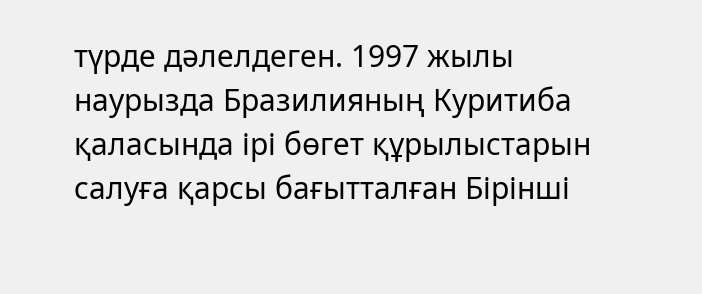түрде дәлелдеген. 1997 жылы наурызда Бразилияның Куритиба қаласында ірі бөгет құрылыстарын салуға қарсы бағытталған Бірінші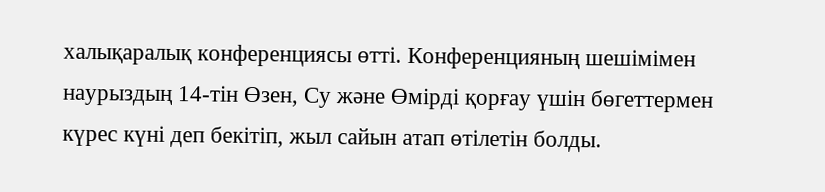халықаралық конференциясы өтті. Конференцияның шешімімен наурыздың 14-тін Өзен, Су және Өмірді қорғау үшін бөгеттермен күрес күні деп бекітіп, жыл сайын атап өтілетін болды.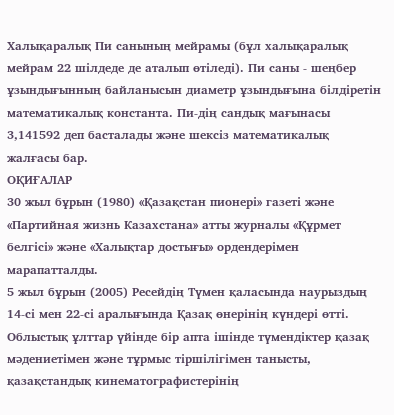Халықаралық Пи санының мейрамы (бұл халықаралық мейрам 22 шілдеде де аталып өтіледі). Пи саны - шеңбер ұзындығынның байланысын диаметр ұзындығына білдіретін математикалық константа. Пи-дің сандық мағынасы 3,141592 деп басталады және шексіз математикалық жалғасы бар.
ОҚИҒАЛАР
30 жыл бұрын (1980) «Қазақстан пионері» газеті және «Партийная жизнь Казахстана» атты журналы «Құрмет белгісі» және «Халықтар достығы» ордендерімен марапатталды.
5 жыл бұрын (2005) Ресейдің Түмен қаласында наурыздың 14-сі мен 22-сі аралығында Қазақ өнерінің күндері өтті. Облыстық ұлттар үйінде бір апта ішінде түмендіктер қазақ мәдениетімен және тұрмыс тіршілігімен танысты, қазақстандық кинематографистерінің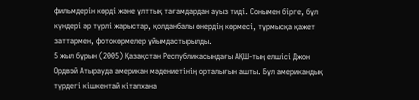фильмдерiн көрді және ұлттық тағамдардан ауыз тиді. Сонымен бiрге, бұл күндері әр түрлi жарыстар, қолданбалы өнердiң көрмесi, тұрмысқа қажет заттармен, фотокөрмелер ұйымдастырылды.
5 жыл бұрын (2005) Қазақстан Республикасындағы АҚШ-тың елшісі Джон Ордвэй Атырауда американ мәдениетінің орталығын ашты. Бұл американдық түрдегі кiшкентай кiтапхана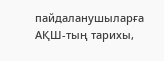пайдаланушыларға АҚШ-тың тарихы,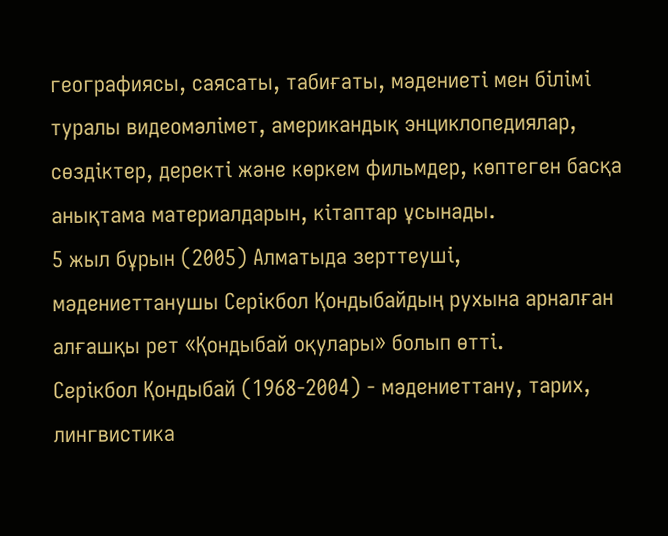географиясы, саясаты, табиғаты, мәдениеті мен білімі туралы видеомәлімет, американдық энциклопедиялар, сөздіктер, деректі және көркем фильмдер, көптеген басқа анықтама материалдарын, кітаптар ұсынады.
5 жыл бұрын (2005) Алматыда зерттеушi, мәдениеттанушы Серiкбол Қондыбайдың рухына арналған алғашқы рет «Қондыбай оқулары» болып өтті.
Серікбол Қондыбай (1968-2004) - мәдениеттану, тарих, лингвистика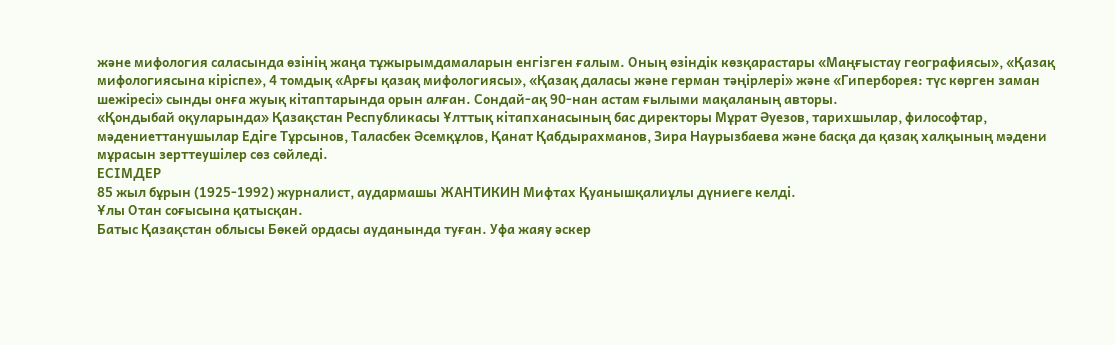және мифология саласында өзінің жаңа тұжырымдамаларын енгізген ғалым. Оның өзіндік көзқарастары «Маңғыстау географиясы», «Қазақ мифологиясына кіріспе», 4 томдық «Арғы қазақ мифологиясы», «Қазақ даласы және герман тәңірлері» және «Гиперборея: түс көрген заман шежіресі» сынды онға жуық кітаптарында орын алған. Сондай-ақ 90-нан астам ғылыми мақаланың авторы.
«Қондыбай оқуларында» Қазақстан Республикасы Ұлттық кітапханасының бас директоры Мұрат Әуезов, тарихшылар, философтар, мәдениеттанушылар Едіге Тұрсынов, Таласбек Әсемқұлов, Қанат Қабдырахманов, Зира Наурызбаева және басқа да қазақ халқының мәдени мұрасын зерттеушілер сөз сөйледі.
ЕСІМДЕР
85 жыл бұрын (1925-1992) журналист, аудармашы ЖАНТИКИН Мифтах Қуанышқалиұлы дүниеге келді.
Ұлы Отан соғысына қатысқан.
Батыс Қазақстан облысы Бөкей ордасы ауданында туған. Уфа жаяу әскер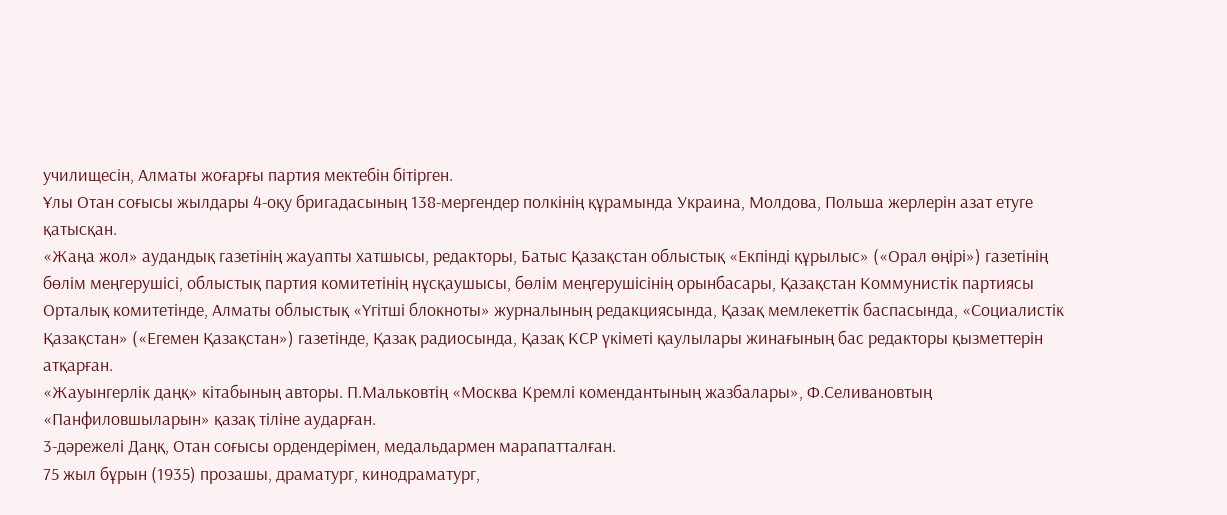училищесін, Алматы жоғарғы партия мектебін бітірген.
Ұлы Отан соғысы жылдары 4-оқу бригадасының 138-мергендер полкінің құрамында Украина, Молдова, Польша жерлерін азат етуге қатысқан.
«Жаңа жол» аудандық газетінің жауапты хатшысы, редакторы, Батыс Қазақстан облыстық «Екпінді құрылыс» («Орал өңірі») газетінің бөлім меңгерушісі, облыстық партия комитетінің нұсқаушысы, бөлім меңгерушісінің орынбасары, Қазақстан Коммунистік партиясы Орталық комитетінде, Алматы облыстық «Үгітші блокноты» журналының редакциясында, Қазақ мемлекеттік баспасында, «Социалистік Қазақстан» («Егемен Қазақстан») газетінде, Қазақ радиосында, Қазақ КСР үкіметі қаулылары жинағының бас редакторы қызметтерін атқарған.
«Жауынгерлік даңқ» кітабының авторы. П.Мальковтің «Москва Кремлі комендантының жазбалары», Ф.Селивановтың «Панфиловшыларын» қазақ тіліне аударған.
3-дәрежелі Даңқ, Отан соғысы ордендерімен, медальдармен марапатталған.
75 жыл бұрын (1935) прозашы, драматург, кинодраматург,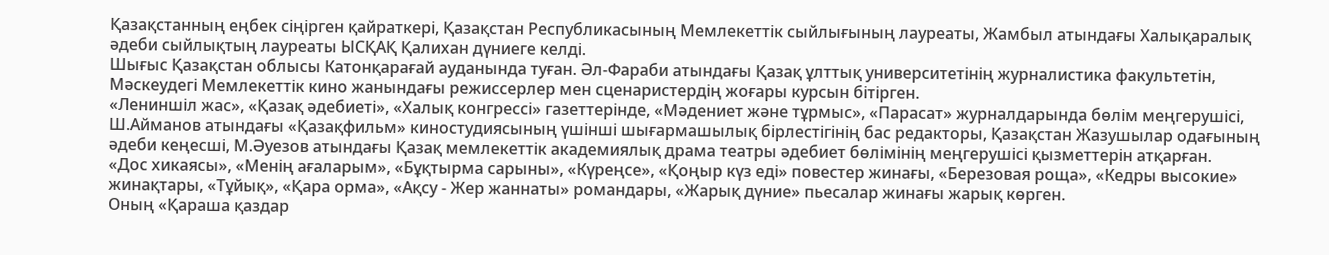Қазақстанның еңбек сіңірген қайраткері, Қазақстан Республикасының Мемлекеттік сыйлығының лауреаты, Жамбыл атындағы Халықаралық әдеби сыйлықтың лауреаты ЫСҚАҚ Қалихан дүниеге келді.
Шығыс Қазақстан облысы Катонқарағай ауданында туған. Әл-Фараби атындағы Қазақ ұлттық университетінің журналистика факультетін, Мәскеудегі Мемлекеттік кино жанындағы режиссерлер мен сценаристердің жоғары курсын бітірген.
«Лениншіл жас», «Қазақ әдебиеті», «Халық конгрессі» газеттерінде, «Мәдениет және тұрмыс», «Парасат» журналдарында бөлім меңгерушісі, Ш.Айманов атындағы «Қазақфильм» киностудиясының үшінші шығармашылық бірлестігінің бас редакторы, Қазақстан Жазушылар одағының әдеби кеңесші, М.Әуезов атындағы Қазақ мемлекеттік академиялық драма театры әдебиет бөлімінің меңгерушісі қызметтерін атқарған.
«Дос хикаясы», «Менің ағаларым», «Бұқтырма сарыны», «Күреңсе», «Қоңыр күз еді» повестер жинағы, «Березовая роща», «Кедры высокие» жинақтары, «Тұйық», «Қара орма», «Ақсу - Жер жаннаты» романдары, «Жарық дүние» пьесалар жинағы жарық көрген.
Оның «Қараша қаздар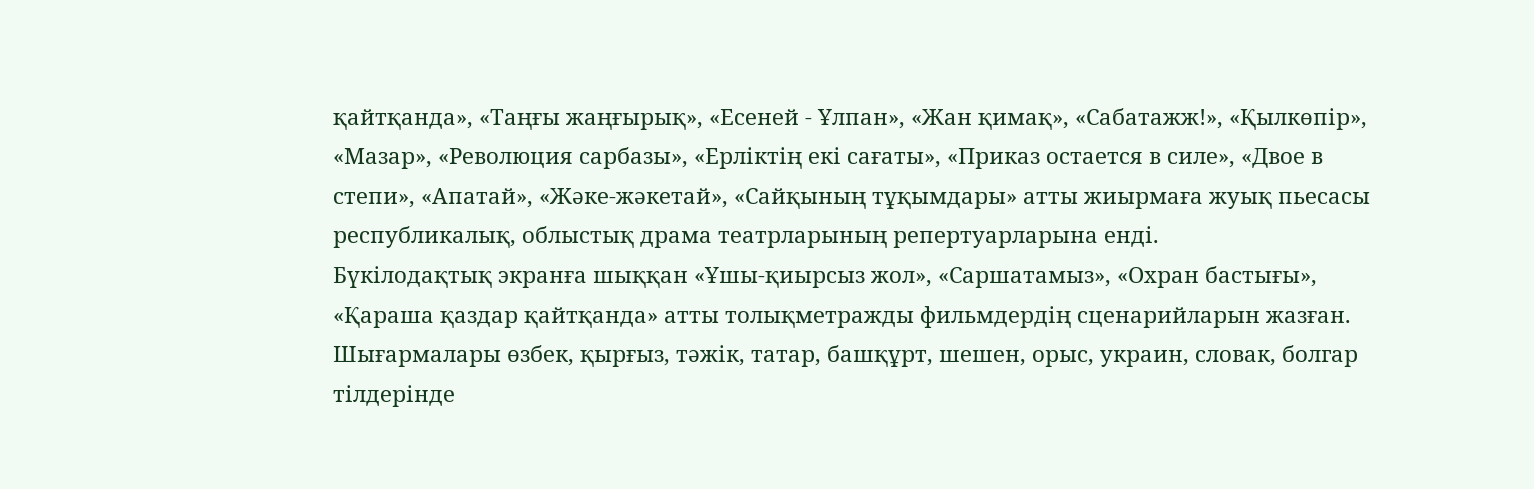қайтқанда», «Таңғы жаңғырық», «Есеней - Ұлпан», «Жан қимақ», «Сабатажж!», «Қылкөпір», «Мазар», «Революция сарбазы», «Ерліктің екі сағаты», «Приказ остается в силе», «Двое в степи», «Апатай», «Жәке-жәкетай», «Сайқының тұқымдары» атты жиырмаға жуық пьесасы республикалық, облыстық драма театрларының репертуарларына енді.
Бүкілодақтық экранға шыққан «Ұшы-қиырсыз жол», «Саршатамыз», «Охран бастығы», «Қараша қаздар қайтқанда» атты толықметражды фильмдердің сценарийларын жазған.
Шығармалары өзбек, қырғыз, тәжік, татар, башқұрт, шешен, орыс, украин, словак, болгар тілдерінде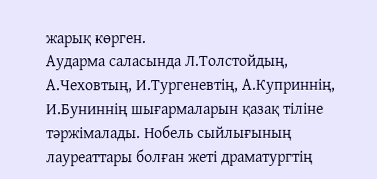жарық көрген.
Аударма саласында Л.Толстойдың, А.Чеховтың, И.Тургеневтің, А.Куприннің, И.Буниннің шығармаларын қазақ тіліне тәржімалады. Нобель сыйлығының лауреаттары болған жеті драматургтің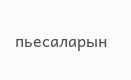пьесаларын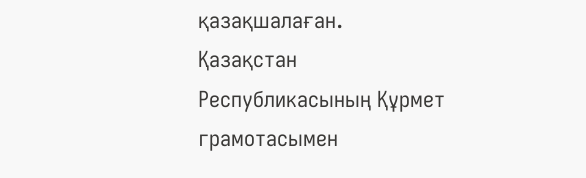қазақшалаған.
Қазақстан Республикасының Құрмет грамотасымен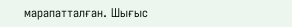марапатталған. Шығыс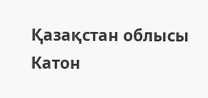Қазақстан облысы Катон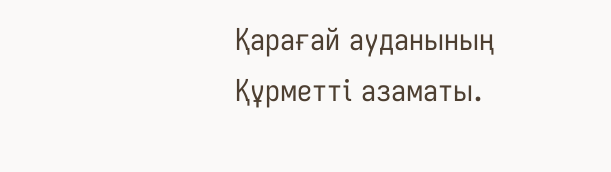Қарағай ауданының Құрметті азаматы.